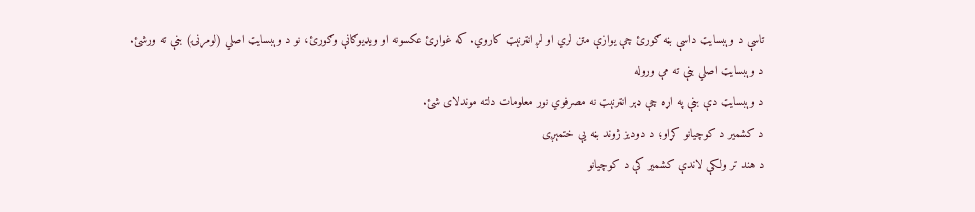تاسې د وېبسایټ داسې بڼه ګورئ چې یوازې متن لري او لږ انټرنېټ کاروي. که غواړئ عکسونه او ویډیوګانې وګورئ، نو د وېبسایټ اصلي (لومړنۍ) بڼې ته ورشئ.
د وېبسایټ اصلي بڼې ته مې وروله
د وېبسایټ دې بڼې په اړه چې ډېر انټرنېټ نه مصرفوي نور معلومات دلته موندلای شئ.
د کشمیر د کوچیانو کړاو؛ د دودیز ژوند بڼه یې ختمېږی
د هند تر ولکې لاندې کشمیر کې د کوچیانو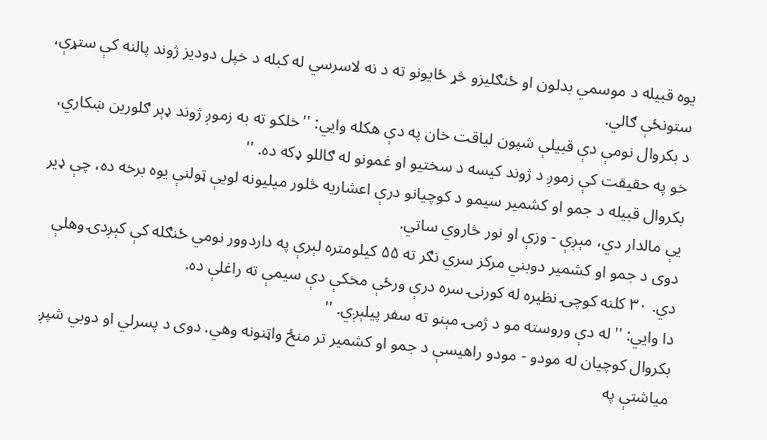یوه قبیله د موسمي بدلون او ځنګلیزو څړ ځایونو ته د نه لاسرسي له کبله د خپل دودیز ژوند پالنه کې ستړې، ستونځې ګالي.
د بکروال نومې دې قبیلې شپون لیاقت خان په دې هکله وايي: ''خلکو ته به زموږ ژوند ډېر ګلورین ښکاري، خو په حقیقت کې زموږ د ژوند کیسه د سختیو او غمونو له ګاللو ډکه ده. ''
بکروال قبیله د جمو او کشمیر سیمو د کوچیانو درې اعشاریه څلور میلیونه لویې ټولنې یوه برخه ده، چې ډیر یې مالدار دي، مېږې - وزې او نور څاروي ساتي.
دوی د جمو او کشمیر دوبني مرکز سري نګر ته ۵۵ کیلومتره لېرې په داردوور نومي ځنګله کې کېږدۍ وهلې دي. ۳۰ کلنه کوچۍ نظیره له کورنۍ سره درې ورځې مخکې دې سیمې ته راغلې ده.
دا وايي: ''له دې وروسته مو د ژمۍ مېنو ته سفر پیلېږي. ''
بکروال کوچیان له مودو - مودو راهیسې د جمو او کشمیر تر منځ واټنونه وهي. دوی د پسرلي او دوبي شپږ میاشتې په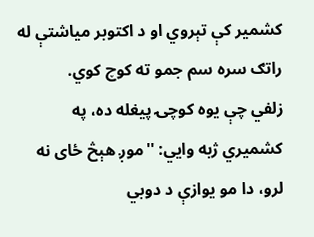کشمیر کې تېروي او د اکتوبر میاشتې له راتګ سره سم جمو ته کوچ کوي.
زلفي چې یوه کوچۍ پیغله ده، په کشمیري ژبه وايي: ''موږ هېڅ ځای نه لرو، دا مو یوازې د دوبي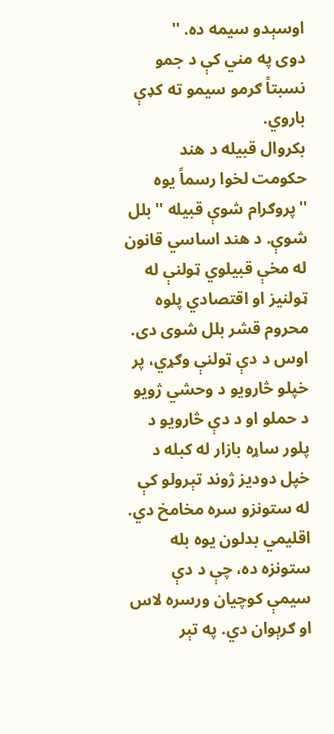اوسېدو سیمه ده. ''
دوی په مني کې د جمو نسبتاً ګرمو سیمو ته کډې باروي.
بکروال قبیله د هند حکومت لخوا رسماً یوه ''پروګرام شوې قبیله '' بلل شوې. د هند اساسي قانون له مخې قبیلوي ټولنې له ټولنیز او اقتصادي پلوه محروم قشر بلل شوی دی.
اوس د دې ټولنې وګړي، پر خپلو څارویو د وحشي ژویو د حملو او د دې څارویو د پلور ساړه بازار له کبله د خپل دودیز ژوند تېرولو کې له ستونزو سره مخامخ دي.
اقلیمي بدلون یوه بله ستونزه ده، چې د دې سیمې کوچیان ورسره لاس او ګرېوان دي. په تېر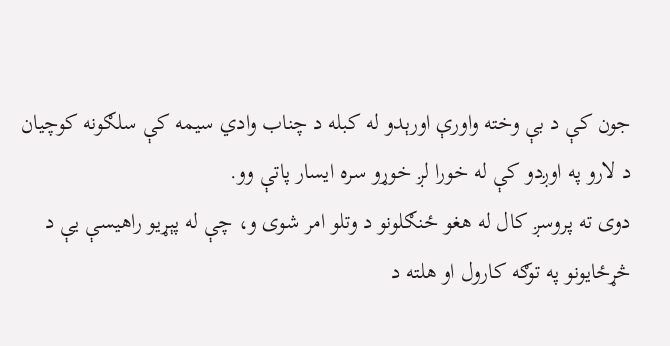جون کې د بې وخته واورې اورېدو له کبله د چناب وادي سیمه کې سلګونه کوچیان د لارو په اوږدو کې له خورا لږ خوړو سره ایسار پاتې وو.
دوی ته پروسږ کال له هغو ځنګلونو د وتلو امر شوی و، چې له پېړیو راهیسې یې د څړځایونو په توګه کارول او هلته د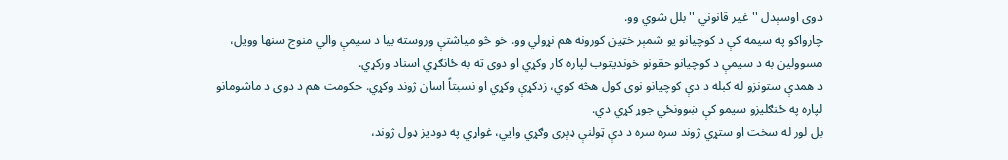دوی اوسېدل ''غیر قانوني '' بلل شوي وو.
چارواکو په سیمه کې د کوچیانو یو شمېر خټین کورونه هم نړولي وو. خو څو میاشتې وروسته بیا د سیمې والي منوج سنها وویل، مسوولین به د سیمې د کوچیانو حقونو خوندیتوب لپاره کار وکړي او دوی ته به ځانګړي اسناد ورکړي.
د همدې ستونزو له کبله د دې کوچیانو نوی کول هڅه کوي، زدکړې وکړي او نسبتاً اسان ژوند وکړي. حکومت هم د دوی د ماشومانو لپاره په ځنګلیزو سیمو کې ښوونځي جوړ کړي دي.
بل لور له سخت او ستړي ژوند سره سره د دې ټولنې ډېری وګړي وايي، غواړي په دودیز ډول ژوند،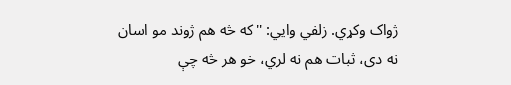ژواک وکړي. زلفي وايي: ''که څه هم ژوند مو اسان نه دی، ثبات هم نه لري، خو هر څه چې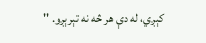کېږي، له دې هر څه نه تېرېږو. ''